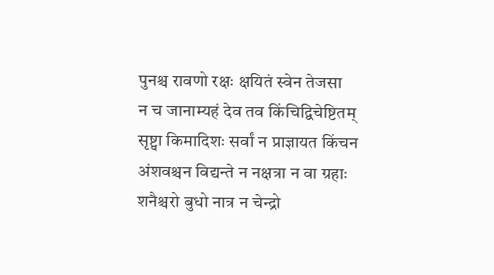पुनश्च रावणो रक्षः क्षयितं स्वेन तेजसा
न च जानाम्यहं देव तव किंचिद्विचेष्टितम्
सृष्ट्वा किमादिशः सर्वां न प्राज्ञायत किंचन
अंशवश्चन विद्यन्ते न नक्षत्रा न वा ग्रहाः
शनैश्चरो बुधो नात्र न चेन्द्रो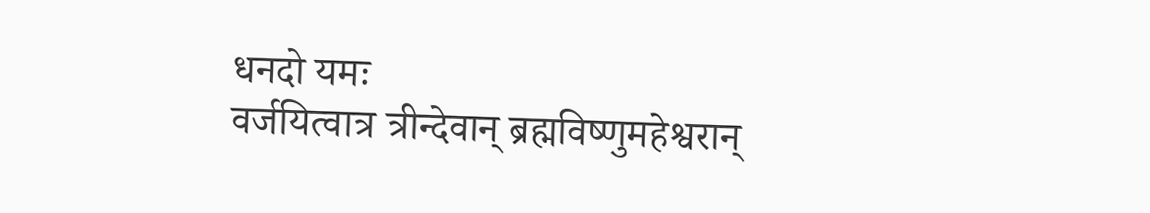धनदो यमः
वर्जयित्वात्र त्रीन्देवान् ब्रह्मविष्णुमहेश्वरान्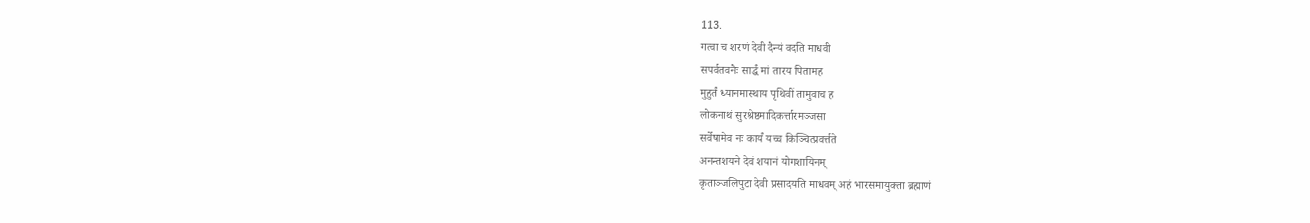113.
गत्वा च शरणं देवी दैन्यं वदति माधवी
सपर्वतवनैः सार्द्धं मां तारय पितामह
मुहुर्तं ध्यानमास्थाय पृथिवीं तामुवाच ह
लोकनाथं सुरश्रेष्ठमादिकर्त्तारमञ्जसा
सर्वेषामेव नः कार्यं यच्च किञ्चित्प्रवर्त्तते
अनन्तशयने देवं शयानं योगशायिनम्
कृताञ्जलिपुटा देवी प्रसादयति माधवम् अहं भारसमायुक्ता ब्रह्माणं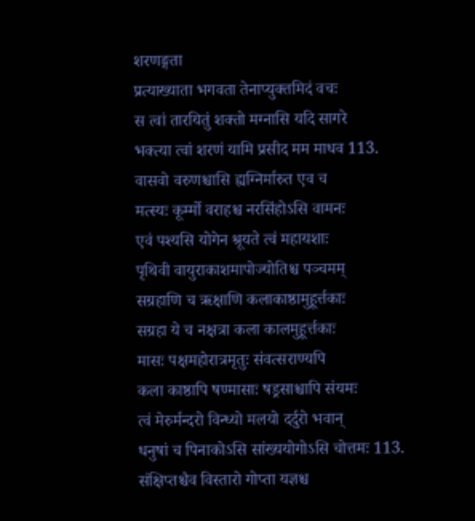शरणङ्गता
प्रत्याख्याता भगवता तेनाप्युक्तमिदं वचः
स त्वां तारयितुं शक्तो मग्नासि यदि सागरे
भक्त्या त्वां शरणं यामि प्रसीद मम माधव 113.
वासवो वरुणश्चासि ह्यग्निर्मारुत एव च
मत्स्यः कूर्म्मो वराहश्च नरसिंहोऽसि वामनः
एवं पश्यसि योगेन श्रूयते त्वं महायशाः
पृथिवी वायुराकाशमापोज्योतिश्च पञ्चमम्
सग्रहाणि च ऋक्षाणि कलाकाष्ठामुहूर्त्तकाः
सग्रहा ये च नक्षत्रा कला कालमुहूर्त्तकाः
मासः पक्षमहोरात्रमृतुः संवत्सराण्यपि
कला काष्ठापि षण्मासाः षड्रसाश्चापि संयमः
त्वं मेरुर्मन्दरो विन्ध्यो मलयो दर्दुरो भवान्
धनुषां च पिनाकोऽसि सांख्ययोगोऽसि चोत्तमः 113.
संक्षिप्तश्चैव विस्तारो गोप्ता यज्ञश्च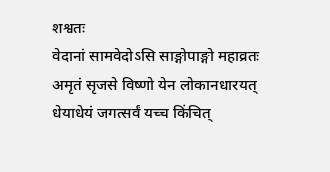शश्वतः
वेदानां सामवेदोऽसि साङ्गोपाङ्गो महाव्रतः
अमृतं सृजसे विष्णो येन लोकानधारयत्
धेयाधेयं जगत्सर्वं यच्च किंचित्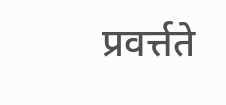प्रवर्त्तते